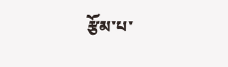རྩོམ་པ་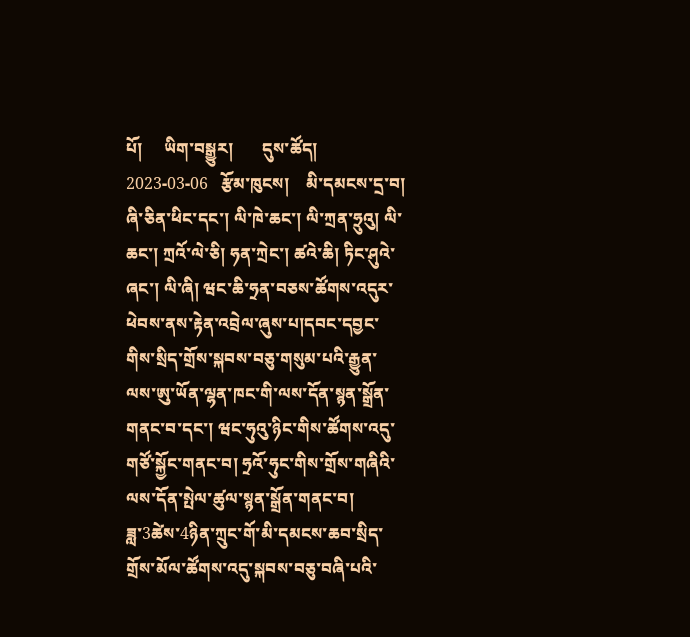པོ།     ཡིག་བསྒྱུར།       དུས་ཚོད།   2023-03-06   རྩོམ་ཁུངས།    མི་དམངས་དྲ་བ།
ཞི་ཅིན་ཕིང་དང་། ལི་ཁེ་ཆང་། ལི་ཀྲན་ཧྲུའུ། ལི་ཆང་། ཀྲའོ་ལེ་ཅི། ཧན་ཀྲེང་། ཚའེ་ཆི། ཏིང་ཤུའེ་ཞང་། ལི་ཞི། ཝང་ཆི་ཧྲན་བཅས་ཚོགས་འདུར་ཕེབས་ནས་རྟེན་འབྲེལ་ཞུས་པ།དབང་དབྱང་གིས་སྲིད་གྲོས་སྐབས་བཅུ་གསུམ་པའི་རྒྱུན་ལས་ཨུ་ཡོན་ལྷན་ཁང་གི་ལས་དོན་སྙན་སྒྲོན་གནང་བ་དང་། ཝང་ཧུའུ་ཉིང་གིས་ཚོགས་འདུ་གཙོ་སྐྱོང་གནང་བ། ཧྲའོ་ཧུང་གིས་གྲོས་གཞིའི་ལས་དོན་སྤེལ་ཚུལ་སྙན་སྒྲོན་གནང་བ།
ཟླ་3ཚེས་4ཉིན་ཀྲུང་གོ་མི་དམངས་ཆབ་སྲིད་གྲོས་མོལ་ཚོགས་འདུ་སྐབས་བཅུ་བཞི་པའི་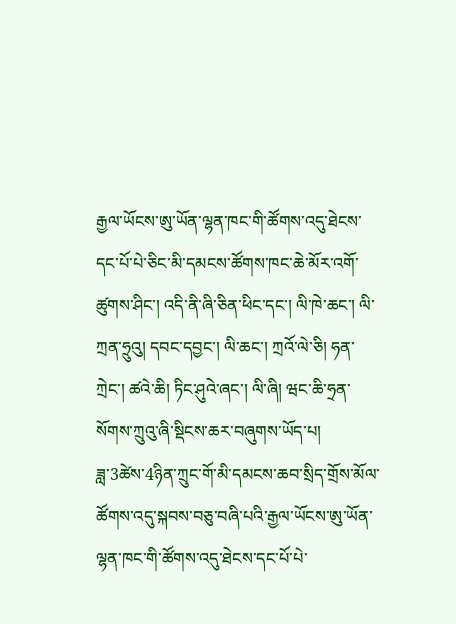རྒྱལ་ཡོངས་ཨུ་ཡོན་ལྷན་ཁང་གི་ཚོགས་འདུ་ཐེངས་དང་པོ་པེ་ཅིང་མི་དམངས་ཚོགས་ཁང་ཆེ་མོར་འགོ་ཚུགས་ཤིང་། འདི་ནི་ཞི་ཅིན་ཕིང་དང་། ལི་ཁེ་ཆང་། ལི་ཀྲན་ཧྲུའུ། དབང་དབྱང་། ལི་ཆང་། ཀྲའོ་ལེ་ཅི། ཧན་ཀྲེང་། ཚའེ་ཆི། ཏིང་ཤུའེ་ཞང་། ལི་ཞི། ཝང་ཆི་ཧྲན་སོགས་ཀྲུའུ་ཞི་སྡིངས་ཆར་བཞུགས་ཡོད་པ།
ཟླ་3ཚེས་4ཉིན་ཀྲུང་གོ་མི་དམངས་ཆབ་སྲིད་གྲོས་མོལ་ཚོགས་འདུ་སྐབས་བཅུ་བཞི་པའི་རྒྱལ་ཡོངས་ཨུ་ཡོན་ལྷན་ཁང་གི་ཚོགས་འདུ་ཐེངས་དང་པོ་པེ་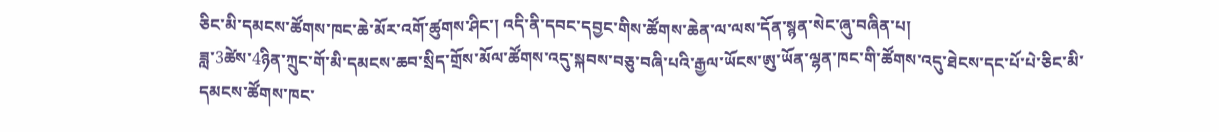ཅིང་མི་དམངས་ཚོགས་ཁང་ཆེ་མོར་འགོ་ཚུགས་ཤིང་། འདི་ནི་དབང་དབྱང་གིས་ཚོགས་ཆེན་ལ་ལས་དོན་སྙན་སེང་ཞུ་བཞིན་པ།
ཟླ་3ཚེས་4ཉིན་ཀྲུང་གོ་མི་དམངས་ཆབ་སྲིད་གྲོས་མོལ་ཚོགས་འདུ་སྐབས་བཅུ་བཞི་པའི་རྒྱལ་ཡོངས་ཨུ་ཡོན་ལྷན་ཁང་གི་ཚོགས་འདུ་ཐེངས་དང་པོ་པེ་ཅིང་མི་དམངས་ཚོགས་ཁང་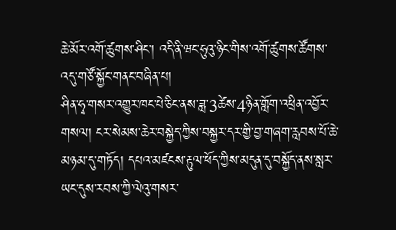ཆེ་མོར་འགོ་ཚུགས་ཤིང་། འདི་ནི་ཝང་ཧུའུ་ཉིང་གིས་འགོ་ཚུགས་ཚོགས་འདུ་གཙོ་སྐྱོང་གནང་བཞིན་པ།
ཤིན་ཧྭ་གསར་འགྱུར་ཁང་པེ་ཅིང་ནས་ཟླ་3ཚེས་4ཉིན་གློག་འཕྲིན་འབྱོར་གསལ། ངར་སེམས་ཆེར་བསྐྱེད་ཀྱིས་བསྐྱར་དར་གྱི་བྱ་གཞག་རླབས་པོ་ཆེ་མཉམ་དུ་གཏོད། དཔའ་མཛངས་རྟུལ་ཕོད་ཀྱིས་མདུན་དུ་བསྐྱོད་ནས་སླར་ཡང་དུས་རབས་ཀྱི་ལེའུ་གསར་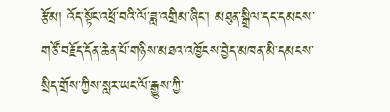རྩོམ། འོད་སྟོང་འཕྲོ་བའི་ལོ་ཟླ་འགྲིམ་ཞིང་། མཐུན་སྒྲིལ་དང་དམངས་གཙོ་བརྗོད་དོན་ཆེན་པོ་གཉིས་མཐའ་འཁྱོངས་བྱེད་མཁན་མི་དམངས་སྲིད་གྲོས་ཀྱིས་སླར་ཡང་ལོ་རྒྱུས་ཀྱི་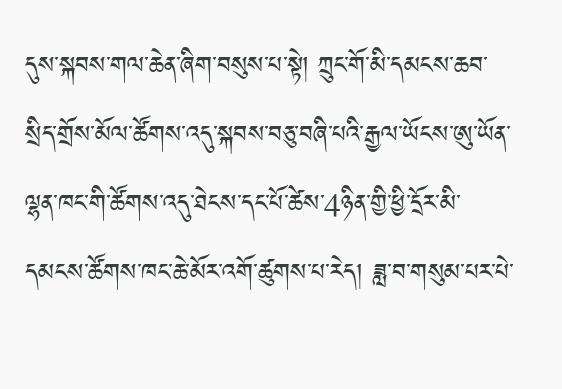དུས་སྐབས་གལ་ཆེན་ཞིག་བསུས་པ་སྟེ། ཀྲུང་གོ་མི་དམངས་ཆབ་སྲིད་གྲོས་མོལ་ཚོགས་འདུ་སྐབས་བཅུ་བཞི་པའི་རྒྱལ་ཡོངས་ཨུ་ཡོན་ལྷན་ཁང་གི་ཚོགས་འདུ་ཐེངས་དང་པོ་ཚེས་4ཉིན་གྱི་ཕྱི་དྲོར་མི་དམངས་ཚོགས་ཁང་ཆེ་མོར་འགོ་ཚུགས་པ་རེད། ཟླ་བ་གསུམ་པར་པེ་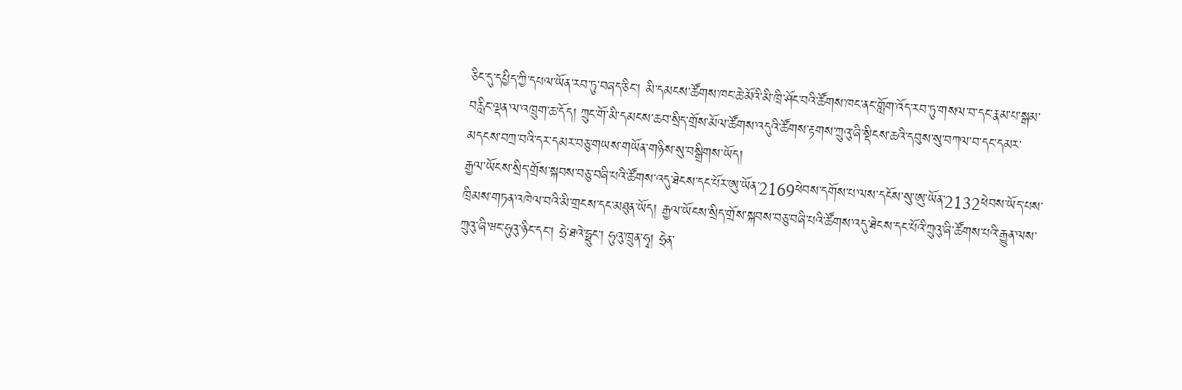ཅིང་དུ་དཔྱིད་ཀྱི་དཔལ་ཡོན་རབ་ཏུ་བཞད་ཅིང་། མི་དམངས་ཚོགས་ཁང་ཆེ་མོའི་མི་ཁྲི་ཤོང་བའི་ཚོགས་ཁང་ནང་གློག་འོད་རབ་ཏུ་གསལ་བ་དང་རྣམ་པ་སྒམ་བརླིང་ལྡན་ལ་འཁྲུག་ཆ་དོད། ཀྲུང་གོ་མི་དམངས་ཆབ་སྲིད་གྲོས་མོལ་ཚོགས་འདུའི་ཚོགས་རྟགས་ཀྲུའུ་ཞི་སྡིངས་ཆའི་དབུས་སུ་བཀལ་བ་དང་དམར་མདངས་བཀྲ་བའི་དར་དམར་བཅུ་གཡས་གཡོན་གཉིས་སུ་བསྒྲིགས་ཡོད།
རྒྱལ་ཡོངས་སྲིད་གྲོས་སྐབས་བཅུ་བཞི་པའི་ཚོགས་འདུ་ཐེངས་དང་པོར་ཨུ་ཡོན་2169ཕེབས་དགོས་པ་ལས་དངོས་སུ་ཨུ་ཡོན་2132ཕེབས་ཡོད་པས་ཁྲིམས་གཏན་འཁེལ་བའི་མི་གྲངས་དང་མཐུན་ཡོད། རྒྱལ་ཡོངས་སྲིད་གྲོས་སྐབས་བཅུ་བཞི་པའི་ཚོགས་འདུ་ཐེངས་དང་པོའི་ཀྲུའུ་ཞི་ཚོགས་པའི་རྒྱུན་ལས་ཀྲུའུ་ཞི་ཝང་ཧུའུ་ཉིང་དང་། ཧྲེ་ཐའེ་ཧྥུང་། ཧུའུ་ཁྲུན་ཧྭ། ཧྲེན་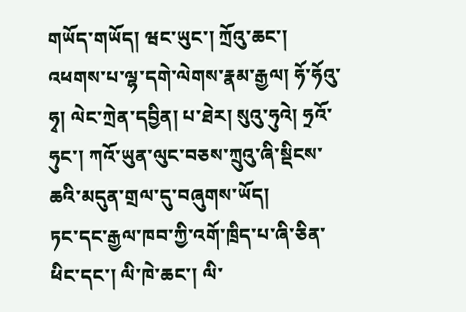གཡོད་གཡོད། ཝང་ཡུང་། ཀྲོའུ་ཆང་། འཕགས་པ་ལྷ་དགེ་ལེགས་རྣམ་རྒྱལ། ཧོ་ཧོའུ་ཧྭ། ལེང་ཀྲེན་དབྱིན། པ་ཐེར། སུའུ་ཧུའེ། ཧྲའོ་ཧུང་། ཀའོ་ཡུན་ལུང་བཅས་ཀྲུའུ་ཞི་སྡིངས་ཆའི་མདུན་གྲལ་དུ་བཞུགས་ཡོད།
ཏང་དང་རྒྱལ་ཁབ་ཀྱི་འགོ་ཁྲིད་པ་ཞི་ཅིན་ཕིང་དང་། ལི་ཁེ་ཆང་། ལི་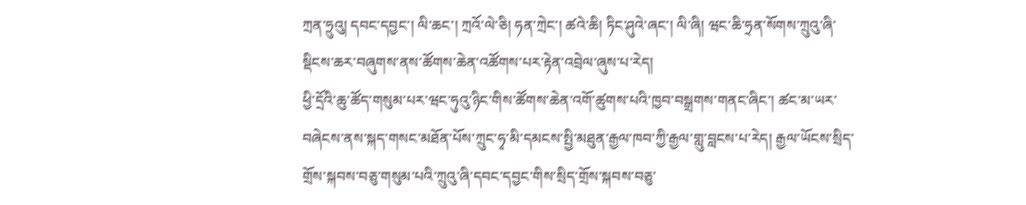ཀྲན་ཧྲུའུ། དབང་དབྱང་། ལི་ཆང་། ཀྲའོ་ལེ་ཅི། ཧན་ཀྲེང་། ཚའེ་ཆི། ཏིང་ཤུའེ་ཞང་། ལི་ཞི། ཝང་ཆི་ཧྲན་སོགས་ཀྲུའུ་ཞི་སྡིངས་ཆར་བཞུགས་ནས་ཚོགས་ཆེན་འཚོགས་པར་རྟེན་འབྲེལ་ཞུས་པ་རེད།
ཕྱི་དྲོའི་ཆུ་ཚོད་གསུམ་པར་ཝང་ཧུའུ་ཉིང་གིས་ཚོགས་ཆེན་འགོ་ཚུགས་པའི་ཁྱབ་བསྒྲགས་གནང་ཞིང་། ཚང་མ་ཡར་བཞེངས་ནས་སྐད་གསང་མཐོན་པོས་ཀྲུང་ཧྭ་མི་དམངས་སྤྱི་མཐུན་རྒྱལ་ཁབ་ཀྱི་རྒྱལ་གླུ་བླངས་པ་རེད། རྒྱལ་ཡོངས་སྲིད་གྲོས་སྐབས་བཅུ་གསུམ་པའི་ཀྲུའུ་ཞི་དབང་དབྱང་གིས་སྲིད་གྲོས་སྐབས་བཅུ་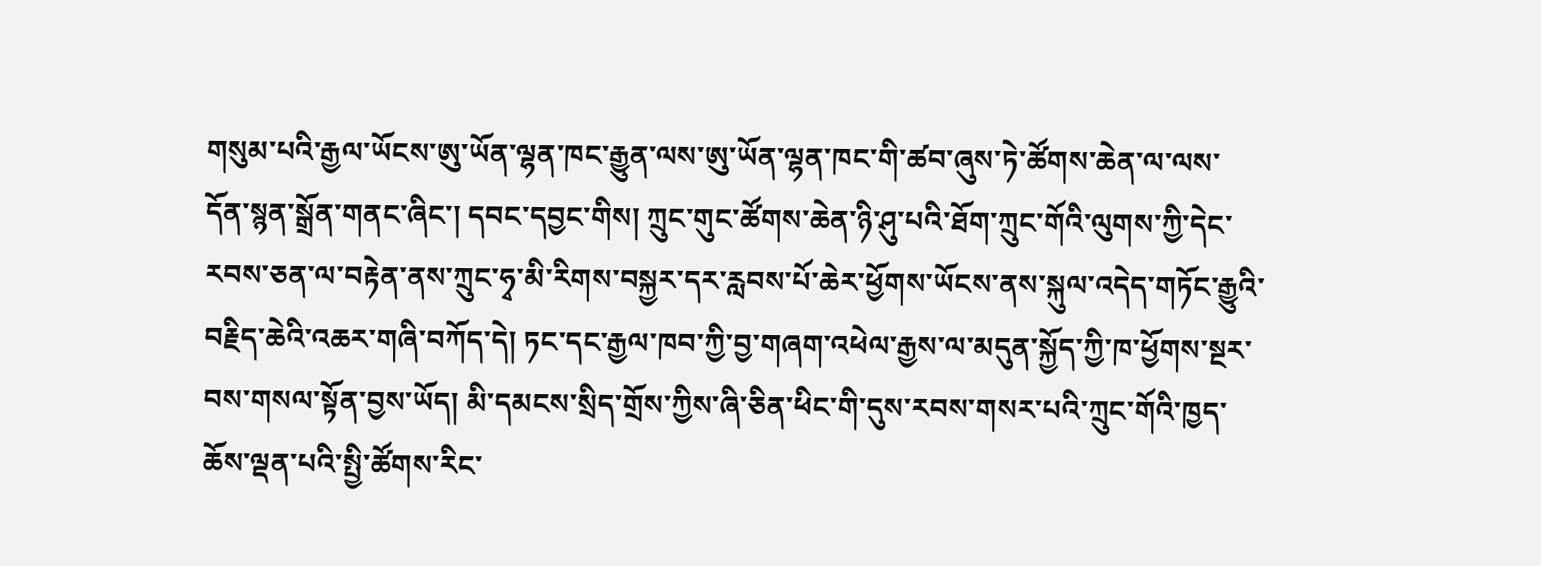གསུམ་པའི་རྒྱལ་ཡོངས་ཨུ་ཡོན་ལྷན་ཁང་རྒྱུན་ལས་ཨུ་ཡོན་ལྷན་ཁང་གི་ཚབ་ཞུས་ཏེ་ཚོགས་ཆེན་ལ་ལས་དོན་སྙན་སྒྲོན་གནང་ཞིང་། དབང་དབྱང་གིས། ཀྲུང་གུང་ཚོགས་ཆེན་ཉི་ཤུ་པའི་ཐོག་ཀྲུང་གོའི་ལུགས་ཀྱི་དེང་རབས་ཅན་ལ་བརྟེན་ནས་ཀྲུང་ཧྭ་མི་རིགས་བསྐྱར་དར་རླབས་པོ་ཆེར་ཕྱོགས་ཡོངས་ནས་སྐུལ་འདེད་གཏོང་རྒྱུའི་བརྗིད་ཆེའི་འཆར་གཞི་བཀོད་དེ། ཏང་དང་རྒྱལ་ཁབ་ཀྱི་བྱ་གཞག་འཕེལ་རྒྱས་ལ་མདུན་སྐྱོད་ཀྱི་ཁ་ཕྱོགས་སྔར་བས་གསལ་སྟོན་བྱས་ཡོད། མི་དམངས་སྲིད་གྲོས་ཀྱིས་ཞི་ཅིན་ཕིང་གི་དུས་རབས་གསར་པའི་ཀྲུང་གོའི་ཁྱད་ཆོས་ལྡན་པའི་སྤྱི་ཚོགས་རིང་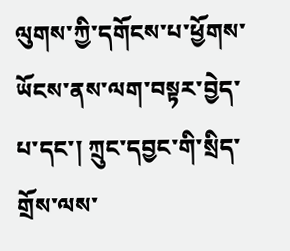ལུགས་ཀྱི་དགོངས་པ་ཕྱོགས་ཡོངས་ནས་ལག་བསྟར་བྱེད་པ་དང་། ཀྲུང་དབྱང་གི་སྲིད་གྲོས་ལས་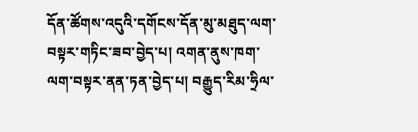དོན་ཚོགས་འདུའི་དགོངས་དོན་མུ་མཐུད་ལག་བསྟར་གཏིང་ཟབ་བྱེད་པ། འགན་ནུས་ཁག་ལག་བསྟར་ནན་ཏན་བྱེད་པ། བརྒྱུད་རིམ་ཧྲིལ་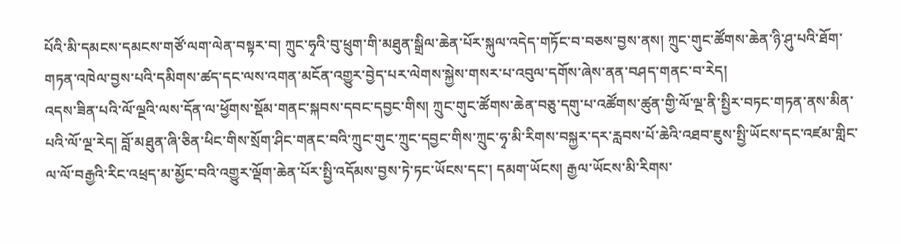པོའི་མི་དམངས་དམངས་གཙོ་ལག་ལེན་བསྟར་བ། ཀྲུང་ཧྭའི་བུ་ཕྲུག་གི་མཐུན་སྒྲིལ་ཆེན་པོར་སྐུལ་འདེད་གཏོང་བ་བཅས་བྱས་ནས། ཀྲུང་གུང་ཚོགས་ཆེན་ཉི་ཤུ་པའི་ཐོག་གཏན་འཁེལ་བྱས་པའི་དམིགས་ཚད་དང་ལས་འགན་མངོན་འགྱུར་བྱེད་པར་ལེགས་སྐྱེས་གསར་པ་འབུལ་དགོས་ཞེས་ནན་བཤད་གནང་བ་རེད།
འདས་ཟིན་པའི་ལོ་ལྔའི་ལས་དོན་ལ་ཕྱོགས་སྡོམ་གནང་སྐབས་དབང་དབྱང་གིས། ཀྲུང་གུང་ཚོགས་ཆེན་བཅུ་དགུ་པ་འཚོགས་ཚུན་གྱི་ལོ་ལྔ་ནི་སྤྱིར་བཏང་གཏན་ནས་མིན་པའི་ལོ་ལྔ་རེད། བློ་མཐུན་ཞི་ཅིན་ཕིང་གིས་སྲོག་ཤིང་གནང་བའི་ཀྲུང་གུང་ཀྲུང་དབྱང་གིས་ཀྲུང་ཧྭ་མི་རིགས་བསྐྱར་དར་རླབས་པོ་ཆེའི་འཐབ་ཇུས་སྤྱི་ཡོངས་དང་འཛམ་གླིང་ལ་ལོ་བརྒྱའི་རིང་འཕྲད་མ་མྱོང་བའི་འགྱུར་ལྡོག་ཆེན་པོར་སྤྱི་འདོམས་བྱས་ཏེ་ཏང་ཡོངས་དང་། དམག་ཡོངས། རྒྱལ་ཡོངས་མི་རིགས་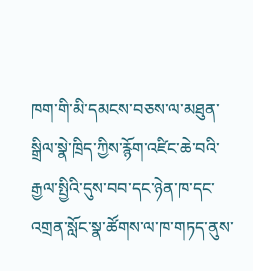ཁག་གི་མི་དམངས་བཅས་ལ་མཐུན་སྒྲིལ་སྣེ་ཁྲིད་ཀྱིས་རྙོག་འཛིང་ཆེ་བའི་རྒྱལ་སྤྱིའི་དུས་བབ་དང་ཉེན་ཁ་དང་འགྲན་སློང་སྣ་ཚོགས་ལ་ཁ་གཏད་ནུས་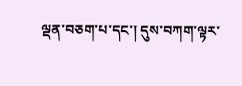ལྡན་བཅག་པ་དང་། དུས་བཀག་ལྟར་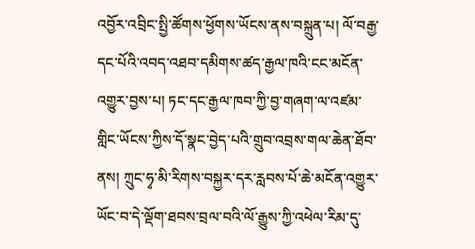འབྱོར་འབྲིང་སྤྱི་ཚོགས་ཕྱོགས་ཡོངས་ནས་བསྐྲུན་པ། ལོ་བརྒྱ་དང་པོའི་འབད་འཐབ་དམིགས་ཚད་རྒྱལ་ཁའི་ངང་མངོན་འགྱུར་བྱས་པ། ཏང་དང་རྒྱལ་ཁབ་ཀྱི་བྱ་གཞག་ལ་འཛམ་གླིང་ཡོངས་ཀྱིས་དོ་སྣང་བྱེད་པའི་གྲུབ་འབྲས་གལ་ཆེན་ཐོབ་ནས། ཀྲུང་ཧྭ་མི་རིགས་བསྐྱར་དར་རླབས་པོ་ཆེ་མངོན་འགྱུར་ཡོང་བ་དེ་ལྡོག་ཐབས་བྲལ་བའི་ལོ་རྒྱུས་ཀྱི་འཕེལ་རིམ་དུ་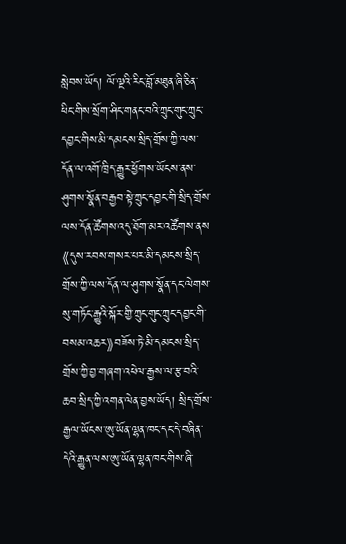སླེབས་ཡོད། ལོ་ལྔའི་རིང་བློ་མཐུན་ཞི་ཅིན་ཕིང་གིས་སྲོག་ཤིང་གནང་བའི་ཀྲུང་གུང་ཀྲུང་དབྱང་གིས་མི་དམངས་སྲིད་གྲོས་ཀྱི་ལས་དོན་ལ་འགོ་ཁྲིད་རྒྱུར་ཕྱོགས་ཡོངས་ནས་ཤུགས་སྣོན་བརྒྱབ་སྟེ་ཀྲུང་དབྱང་གི་སྲིད་གྲོས་ལས་དོན་ཚོགས་འདུ་ཐོག་མར་འཚོགས་ནས《དུས་རབས་གསར་པར་མི་དམངས་སྲིད་གྲོས་ཀྱི་ལས་དོན་ལ་ཤུགས་སྣོན་དང་ལེགས་སུ་གཏོང་རྒྱུའི་སྐོར་གྱི་ཀྲུང་གུང་ཀྲུང་དབྱང་གི་བསམ་འཆར》བཟོས་ཏེ་མི་དམངས་སྲིད་གྲོས་ཀྱི་བྱ་གཞག་འཕེལ་རྒྱས་ལ་རྩ་བའི་ཆབ་སྲིད་ཀྱི་འགན་ལེན་བྱས་ཡོད། སྲིད་གྲོས་རྒྱལ་ཡོངས་ཨུ་ཡོན་ལྷན་ཁང་དང་དེ་བཞིན་དེའི་རྒྱུན་ལས་ཨུ་ཡོན་ལྷན་ཁང་གིས་ཞི་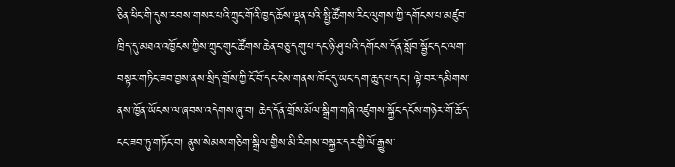ཅིན་ཕིང་གི་དུས་རབས་གསར་པའི་ཀྲུང་གོའི་ཁྱད་ཆོས་ལྡན་པའི་སྤྱི་ཚོགས་རིང་ལུགས་ཀྱི་དགོངས་པ་མཛུབ་ཁྲིད་དུ་མཐའ་འཁྱོངས་ཀྱིས་ཀྲུང་གུང་ཚོགས་ཆེན་བཅུ་དགུ་པ་དང་ཉི་ཤུ་པའི་དགོངས་དོན་སློབ་སྦྱོང་དང་ལག་བསྟར་གཏིང་ཟབ་བྱས་ནས་སྲིད་གྲོས་ཀྱི་ངོ་བོ་དང་ངེས་གནས་ཁོང་དུ་ཡང་དག་ཆུད་པ་དང་། ལྟེ་བར་དམིགས་ནས་ཁྱོན་ཡོངས་ལ་ཞབས་འདེགས་ཞུ་བ། ཆེད་དོན་གྲོས་མོལ་སྒྲིག་གཞི་འཛུགས་སྐྱོང་དངོས་གཉེར་གོ་ཆོད་ངང་ཟབ་ཏུ་གཏོང་བ། ནུས་སེམས་གཅིག་སྒྲིལ་གྱིས་མི་རིགས་བསྐྱར་དར་གྱི་ལོ་རྒྱུས་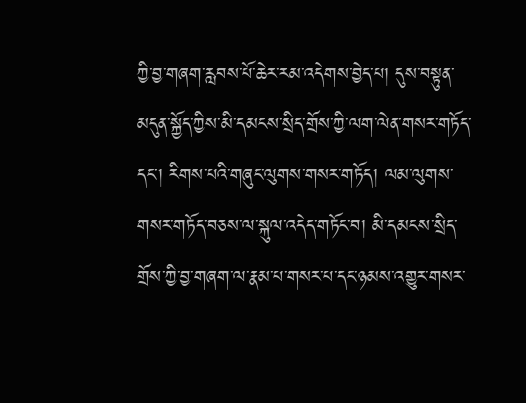ཀྱི་བྱ་གཞག་རླབས་པོ་ཆེར་རམ་འདེགས་བྱེད་པ། དུས་བསྟུན་མདུན་སྐྱོད་ཀྱིས་མི་དམངས་སྲིད་གྲོས་ཀྱི་ལག་ལེན་གསར་གཏོད་དང་། རིགས་པའི་གཞུང་ལུགས་གསར་གཏོད། ལམ་ལུགས་གསར་གཏོད་བཅས་ལ་སྐུལ་འདེད་གཏོང་བ། མི་དམངས་སྲིད་གྲོས་ཀྱི་བྱ་གཞག་ལ་རྣམ་པ་གསར་པ་དང་ཉམས་འགྱུར་གསར་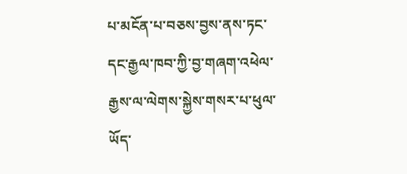པ་མངོན་པ་བཅས་བྱས་ནས་ཏང་དང་རྒྱལ་ཁབ་ཀྱི་བྱ་གཞག་འཕེལ་རྒྱས་ལ་ལེགས་སྐྱེས་གསར་པ་ཕུལ་ཡོད་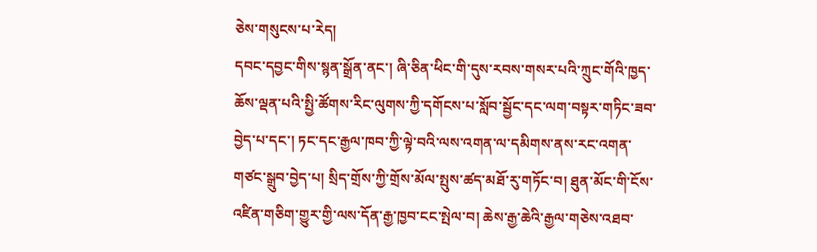ཅེས་གསུངས་པ་རེད།
དབང་དབྱང་གིས་སྙན་སྒྲོན་ནང་། ཞི་ཅིན་ཕིང་གི་དུས་རབས་གསར་པའི་ཀྲུང་གོའི་ཁྱད་ཆོས་ལྡན་པའི་སྤྱི་ཚོགས་རིང་ལུགས་ཀྱི་དགོངས་པ་སློབ་སྦྱོང་དང་ལག་བསྟར་གཏིང་ཟབ་བྱེད་པ་དང་། ཏང་དང་རྒྱལ་ཁབ་ཀྱི་ལྟེ་བའི་ལས་འགན་ལ་དམིགས་ནས་རང་འགན་གཙང་སྒྲུབ་བྱེད་པ། སྲིད་གྲོས་ཀྱི་གྲོས་མོལ་སྤུས་ཚད་མཐོ་རུ་གཏོང་བ། ཐུན་མོང་གི་ངོས་འཛིན་གཅིག་གྱུར་གྱི་ལས་དོན་རྒྱ་ཁྱབ་ངང་སྤེལ་བ། ཆེས་རྒྱ་ཆེའི་རྒྱལ་གཅེས་འཐབ་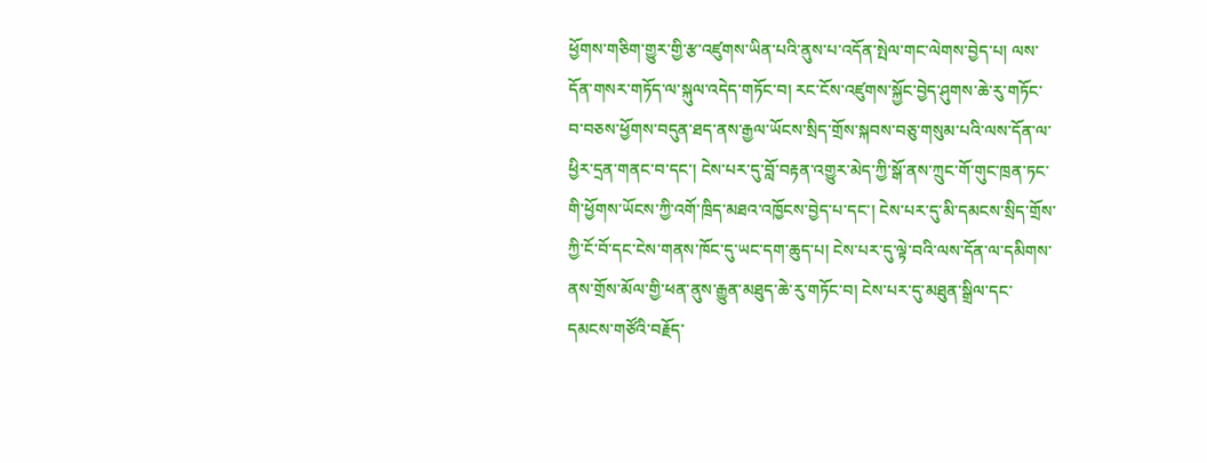ཕྱོགས་གཅིག་གྱུར་གྱི་རྩ་འཛུགས་ཡིན་པའི་ནུས་པ་འདོན་སྤེལ་གང་ལེགས་བྱེད་པ། ལས་དོན་གསར་གཏོད་ལ་སྐུལ་འདེད་གཏོང་བ། རང་ངོས་འཛུགས་སྐྱོང་བྱེད་ཤུགས་ཆེ་རུ་གཏོང་བ་བཅས་ཕྱོགས་བདུན་ཐད་ནས་རྒྱལ་ཡོངས་སྲིད་གྲོས་སྐབས་བཅུ་གསུམ་པའི་ལས་དོན་ལ་ཕྱིར་དྲན་གནང་བ་དང་། ངེས་པར་དུ་བློ་བརྟན་འགྱུར་མེད་ཀྱི་སྒོ་ནས་ཀྲུང་གོ་གུང་ཁྲན་ཏང་གི་ཕྱོགས་ཡོངས་ཀྱི་འགོ་ཁྲིད་མཐའ་འཁྱོངས་བྱེད་པ་དང་། ངེས་པར་དུ་མི་དམངས་སྲིད་གྲོས་ཀྱི་ངོ་བོ་དང་ངེས་གནས་ཁོང་དུ་ཡང་དག་ཆུད་པ། ངེས་པར་དུ་ལྟེ་བའི་ལས་དོན་ལ་དམིགས་ནས་གྲོས་མོལ་གྱི་ཕན་ནུས་རྒྱུན་མཐུད་ཆེ་རུ་གཏོང་བ། ངེས་པར་དུ་མཐུན་སྒྲིལ་དང་དམངས་གཙོའི་བརྗོད་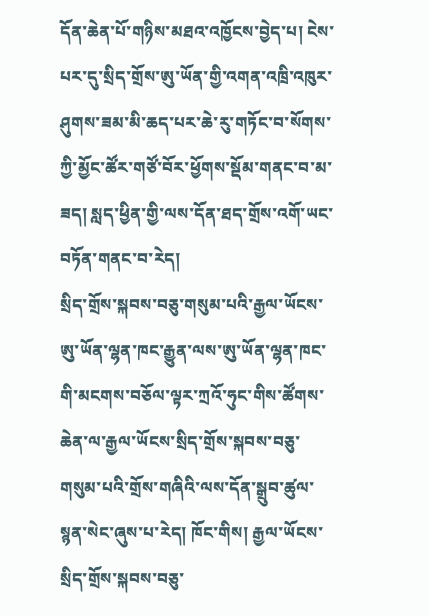དོན་ཆེན་པོ་གཉིས་མཐའ་འཁྱོངས་བྱེད་པ། ངེས་པར་དུ་སྲིད་གྲོས་ཨུ་ཡོན་གྱི་འགན་འཁྲི་འཁུར་ཤུགས་ཟམ་མི་ཆད་པར་ཆེ་རུ་གཏོང་བ་སོགས་ཀྱི་མྱོང་ཚོར་གཙོ་བོར་ཕྱོགས་སྡོམ་གནང་བ་མ་ཟད། སླད་ཕྱིན་གྱི་ལས་དོན་ཐད་གྲོས་འགོ་ཡང་བཏོན་གནང་བ་རེད།
སྲིད་གྲོས་སྐབས་བཅུ་གསུམ་པའི་རྒྱལ་ཡོངས་ཨུ་ཡོན་ལྷན་ཁང་རྒྱུན་ལས་ཨུ་ཡོན་ལྷན་ཁང་གི་མངགས་བཅོལ་ལྟར་ཀྲའོ་ཧུང་གིས་ཚོགས་ཆེན་ལ་རྒྱལ་ཡོངས་སྲིད་གྲོས་སྐབས་བཅུ་གསུམ་པའི་གྲོས་གཞིའི་ལས་དོན་སྒྲུབ་ཚུལ་སྙན་སེང་ཞུས་པ་རེད། ཁོང་གིས། རྒྱལ་ཡོངས་སྲིད་གྲོས་སྐབས་བཅུ་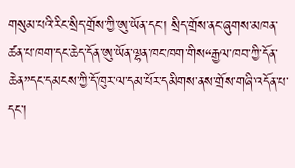གསུམ་པའི་རིང་སྲིད་གྲོས་ཀྱི་ཨུ་ཡོན་དང་། སྲིད་གྲོས་ནང་ཞུགས་མཁན་ཚན་པ་ཁག་དང་ཆེད་དོན་ཨུ་ཡོན་ལྷན་ཁང་ཁག་གིས“རྒྱལ་ཁབ་ཀྱི་དོན་ཆེན”དང་དམངས་ཀྱི་དོ་ཁུར་ལ་དམ་པོར་དམིགས་ནས་གྲོས་གཞི་འདོན་པ་དང་།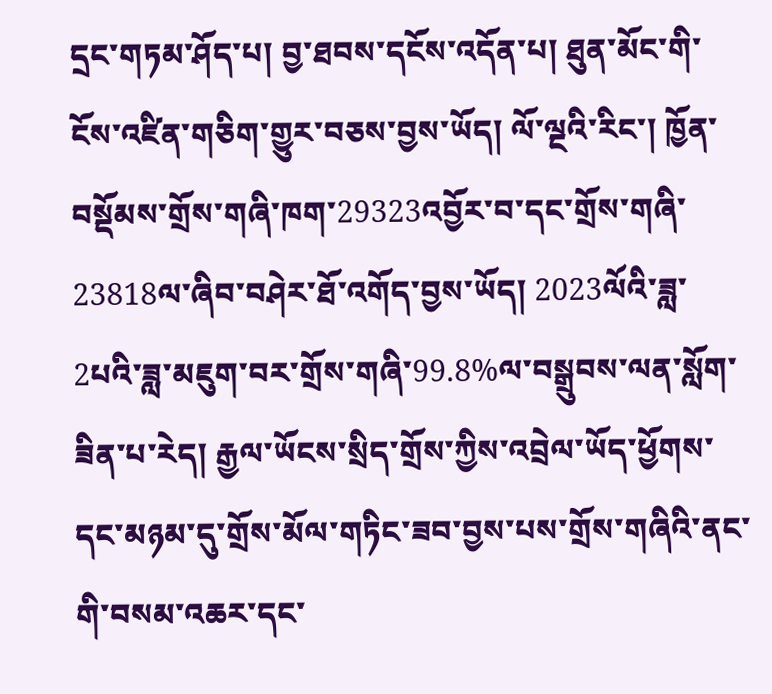དྲང་གཏམ་ཤོད་པ། བྱ་ཐབས་དངོས་འདོན་པ། ཐུན་མོང་གི་ངོས་འཛིན་གཅིག་གྱུར་བཅས་བྱས་ཡོད། ལོ་ལྔའི་རིང་། ཁྱོན་བསྡོམས་གྲོས་གཞི་ཁག་29323འབྱོར་བ་དང་གྲོས་གཞི་23818ལ་ཞིབ་བཤེར་ཐོ་འགོད་བྱས་ཡོད། 2023ལོའི་ཟླ་2པའི་ཟླ་མཇུག་བར་གྲོས་གཞི་99.8%ལ་བསྒྲུབས་ལན་སློག་ཟིན་པ་རེད། རྒྱལ་ཡོངས་སྲིད་གྲོས་ཀྱིས་འབྲེལ་ཡོད་ཕྱོགས་དང་མཉམ་དུ་གྲོས་མོལ་གཏིང་ཟབ་བྱས་པས་གྲོས་གཞིའི་ནང་གི་བསམ་འཆར་དང་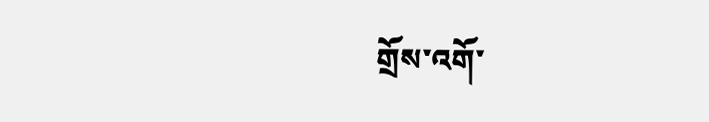གྲོས་འགོ་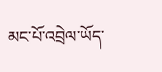མང་པོ་འབྲེལ་ཡོད་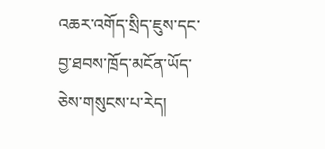འཆར་འགོད་སྲིད་ཇུས་དང་བྱ་ཐབས་ཁྲོད་མངོན་ཡོད་ཅེས་གསུངས་པ་རེད།